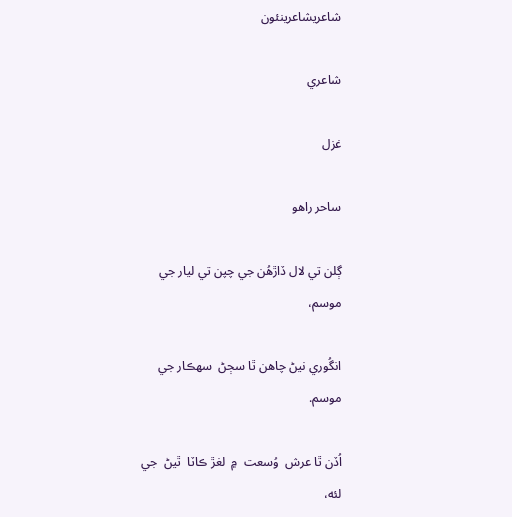شاعريشاعرينئون

شاعري

غزل

ساحر راهو

ڳلن تي لال ڏاڙهُن جي چپن تي ليار جي موسم،

انگُوري نيڻ چاهن ٿا سڄڻ  سهڪار جي موسم.

اُڏن ٿا عرش  وُسعت  ۾  لغڙ ڪاٽا  ٿيڻ  جي  لئه،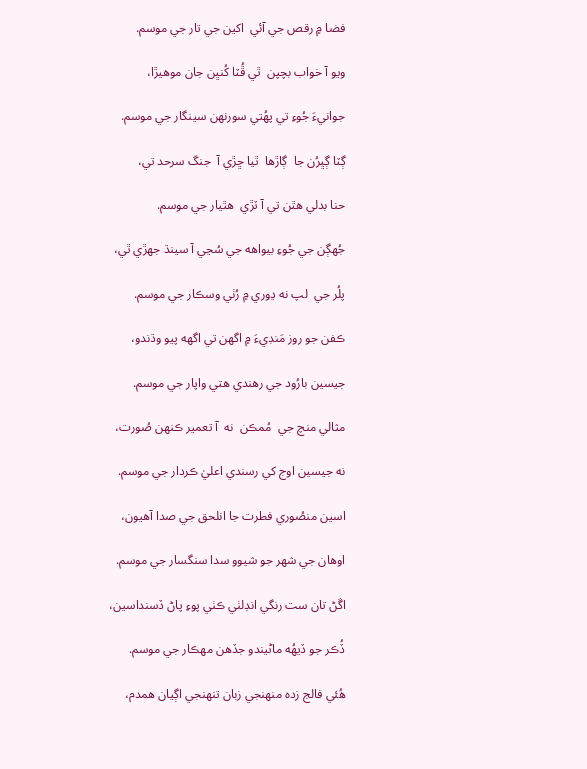فضا ۾ رقص جي آئي  اکين جي تار جي موسم.

ويو آ خواب بچپن  ٿي ڦُٽا کُنڀن جان موهيڙا،

جوانيءَ جُوءِ تي پهُتي سورنهن سينگار جي موسم.

ڳٽا ڳڀرُن جا  ڳاڙها  ٿيا ڇڙي آ  جنگ سرحد تي،

حنا بدلي هٿن تي آ ٽڙي  هٿيار جي موسم.

جُهڳن جي جُوءِ بيواهه جي سُڃي آ سينڌ جهڙي ٿي،

پلُر جي  لپ نه ڍوري ۾ رُٺي وسڪار جي موسم.

ڪفن جو روز مَنڊيءَ ۾ اگهن تي اگهه پيو وڌندو،

جيسين بارُود جي رهندي هتي واپار جي موسم.

مثالي منچ جي  مُمڪن  نه  آ تعمير ڪنهن صُورت،

نه جيسين اوج کي رسندي اعليٰ ڪردار جي موسم.

اسين منصُوري فطرت جا انلحق جي صدا آهيون،

اوهان جي شهر جو شيوو سدا سنگسار جي موسم.

اڱڻ تان ست رنگي انڊلٺي ڪٺي پوءِ پاڻ ڏسنداسين،

ڏُڪر جو ڏيهُه ماڻيندو جڏهن مهڪار جي موسم.

هُئي فالج زده منهنجي زبان تنهنجي اڳيان همدم،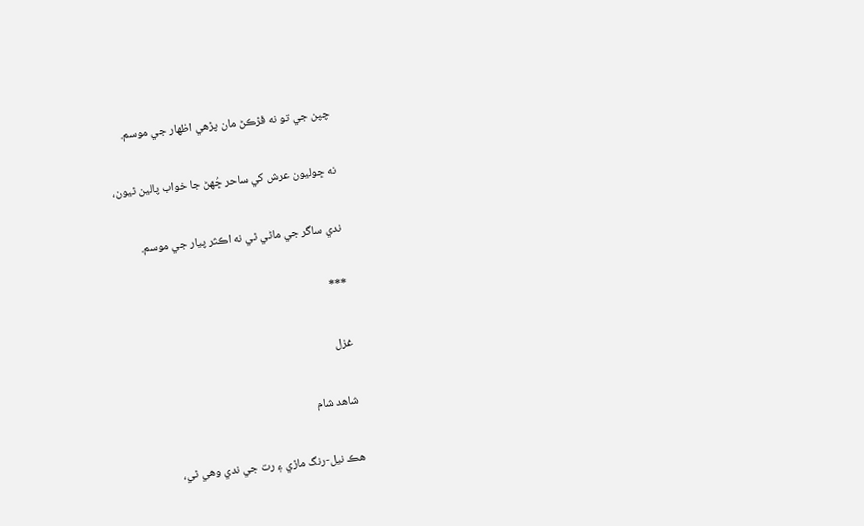چپن جي تو نه ڦڙڪڻ مان پڙهي اظهار جي موسم.

نه ڇوليون عرش کي ساحر ڇُهڻ جا خواب پالين ٿيون،

ندي ساگر جي ماڻي ٿي نه اڪثر پيار جي موسم.

***

غزل

شاهد شام

هڪ نيل-رنگ ماڙي ۽ رت جي ندي وهي ٿي،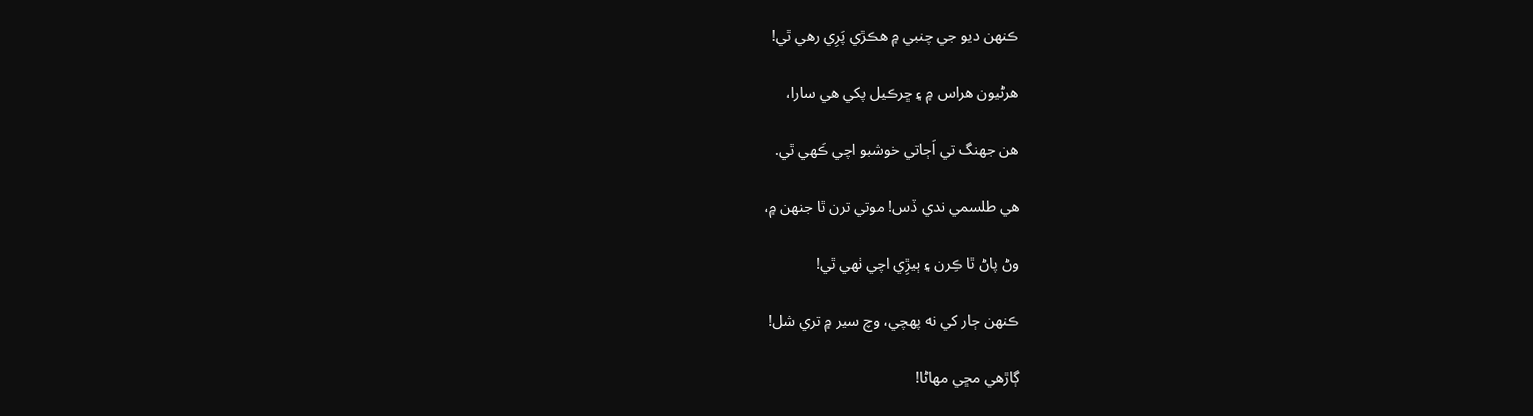ڪنهن ديو جي چنبي ۾ هڪڙي پَرِي رهي ٿي!

هرڻيون هراس ۾ ۽ ڇرڪيل پکي هي سارا،

هن جهنگ تي اَڄاتي خوشبو اچي ڪَهي ٿي.

هي طلسمي ندي ڏس! موتي ترن ٿا جنهن ۾،

وڻ پاڻ ٿا ڪِرن ۽ ٻيڙِي اچي ٺهي ٿي!

ڪنهن ڄار کي نه پهچي، وچ سير ۾ تري شل!

ڳاڙهي مڇي مهاڻا!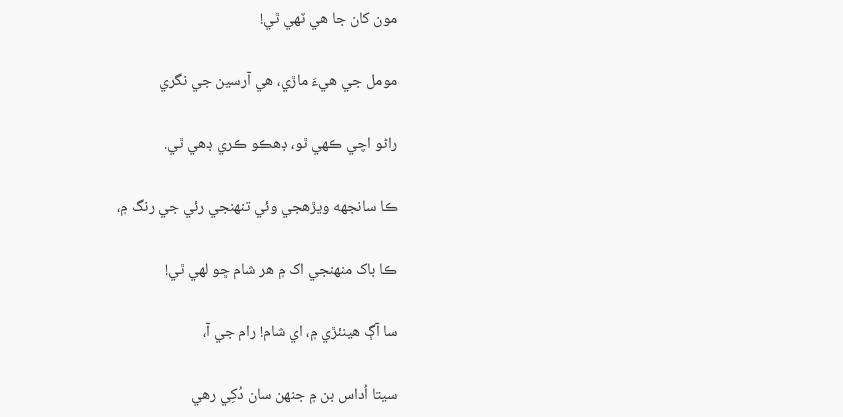مون کان جا هي ٽهي ٿي!

مومل جي هيءَ ماڙي، هي آرسين جي نگري

راڻو اچي ڪهي ٿو، ڊهڪو ڪري ڊهي ٿي.

ڪا سانجهه ويڙهجي وئي تنهنجي رئي جي رنگ ۾،

ڪا باک منهنجي اک ۾ هر شام ڇو لهي ٿي!

سا آڳ هينئڙي ۾، اي شام! رام جي آ،

سيتا اُداس بن ۾ جنهن سان دُکِي رهي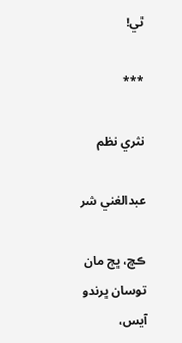ٿي!

***

نثري نظم

عبدالغني شر

ڪڇ، ڀڄ مان توسان ڀرندو آيس،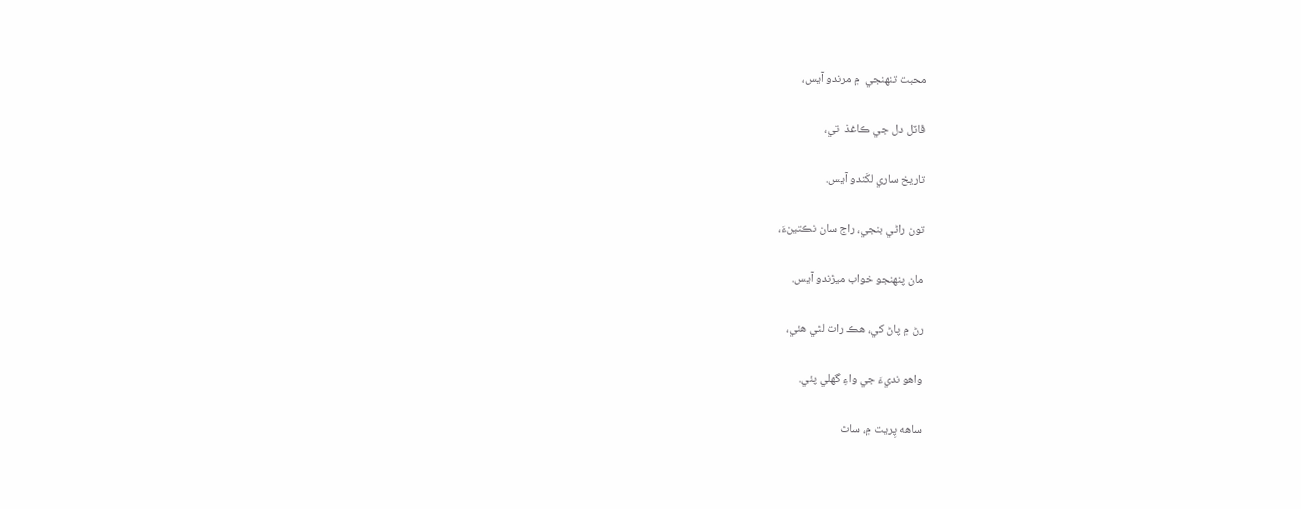محبت تنهنجي  ۾ مرندو آيس،

ڦاٽل دل جي ڪاغذ  تي،

تاريخ ساري لکَندو آيس.

تون راڻي بنجي، راج سان نڪتينءَ،

مان پنھنجو خواب ميڙندو آيس.

رڻ ۾ پاڻ کي، ھڪ رات لٿي ھئي،

واهو نديءَ جي واءِ گهلي پئي.

ساهه پِريت ۾، ساٿ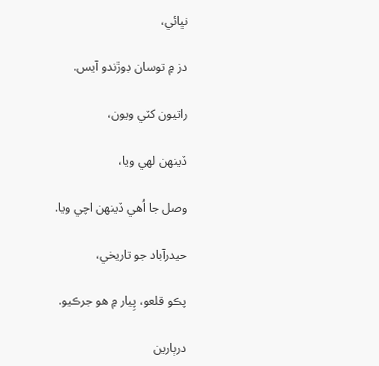نڀائي،

دز ۾ توسان ڊوڙندو آيس.

راتيون کٽي ويون،

ڏينهن لهي ويا،

وصل جا اُهي ڏينهن اچي ويا.

حيدرآباد جو تاريخي،

پڪو قلعو، پِيار ۾ ھو جرڪيو.

درٻارين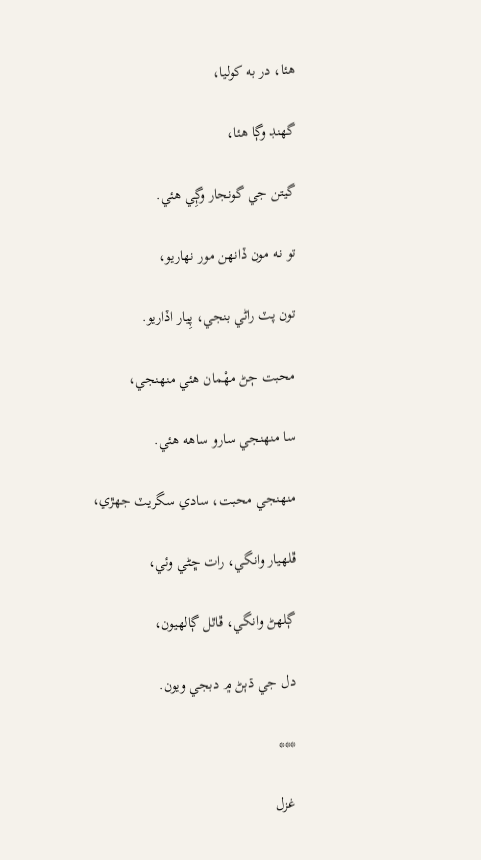ھئا، در به کوليا،

گهنڊ وڳا ھئا،

گيتن جي گونجار وڳِي ھئي.

تو نـه مون ڏانهن مور نهاريو،

تون پٽ راڻي بنجي، پِيار اڏاريو.

محبت ڄڻ مهْمان ھئي منهنجي،

سا منهنجي سارو ساهه ھئي.

منهنجي محبت، سادي سگريٽ جهڙي،

ڦلهيار وانگي، رات ڇڻي وئي،

ڳلهڻ وانگي، ڦاٿل ڳالهيون،

دل جي ڌٻڻ ۾ دبجي ويون.

***

غزل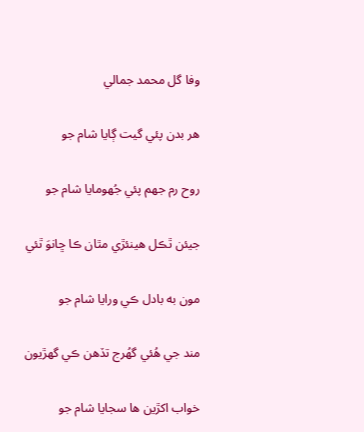وفا گل محمد جمالي

هر بدن پئي گيت ڳايا شام جو

روح رم جهم پئي جُهومايا شام جو

جيئن ٿڪل هينئڙي مٿان ڪا ڇانوَ ٿئي

مون به بادل ڪي ورايا شام جو

مند جي هُئي گهُرج تڏهن ڪي گهڙيون

خواب اکڙين ها سجايا شام جو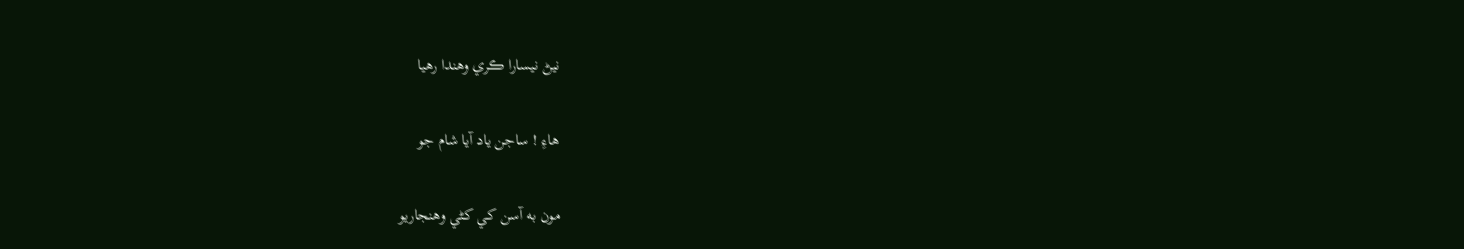نيڻ نيسارا ڪري وهندا رهيا

هاءِ ! ساجن ياد آيا شام جو

مون به آسن کي کڻي وهنجاريو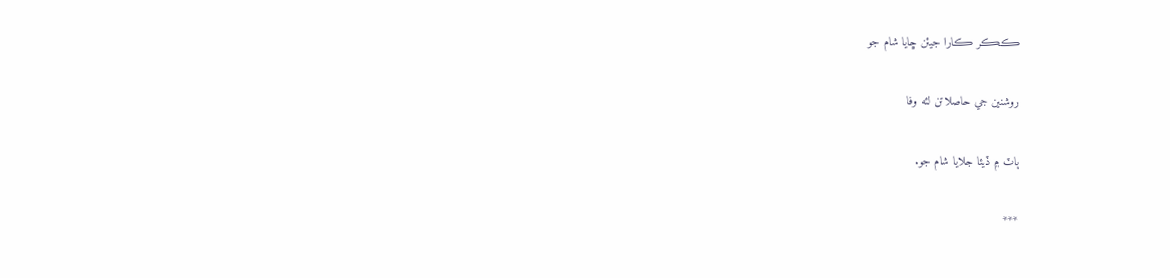ڪڪر ڪارا جيئن ڇايا شام جو

روشنين جي حاصلاتن لئه وفا

ٻاٽ ۾ ڏيئا جلايا شام جو.

***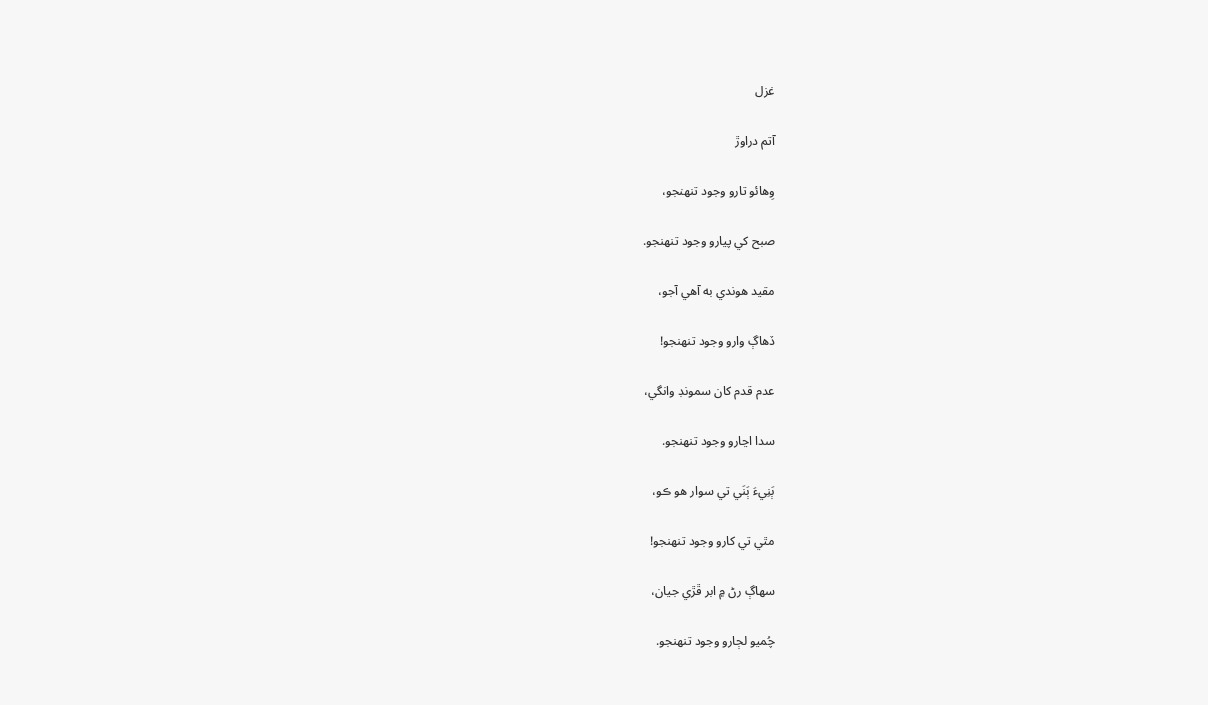غزل

آتم دراوڙ

وِهائو تارو وجود تنهنجو،

صبح کي پيارو وجود تنهنجو.

مقيد هوندي به آهي آجو،

ڏهاڳ وارو وجود تنهنجو!

عدم قدم کان سمونڊ وانگي،

سدا اڃارو وجود تنهنجو.

ٻَنِيءَ ٻَنَي تي سوار هو ڪو،

مٿي تي کارو وجود تنهنجو!

سهاڳ رڻ ۾ ابر ڦڙي جيان،

چُميو لڄارو وجود تنهنجو.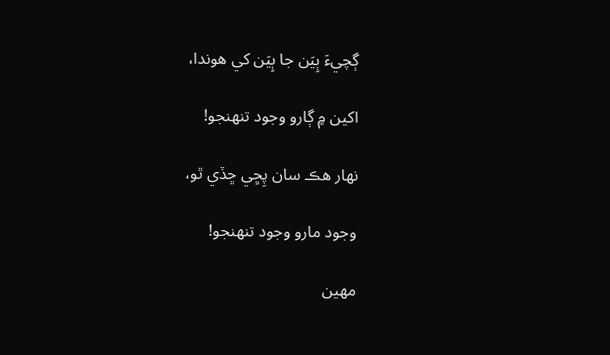ڳچيءَ ٻِيَن جا ٻِيَن کي هوندا،

اکين ۾ ڳارو وجود تنهنجو!

نهار هڪ سان پِڃِي ڇڏي ٿو،

وجود مارو وجود تنهنجو!

مهين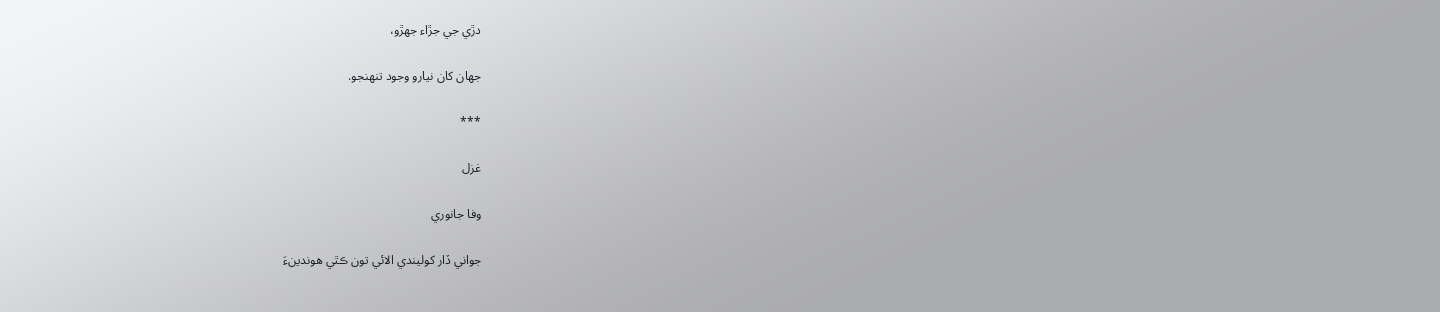دڙي جي جڙاء جھڙو،

جهان کان نيارو وجود تنهنجو.

***

غزل

وفا جانوري

جواني ڏار کوليندي الائي تون ڪٿي هوندينءَ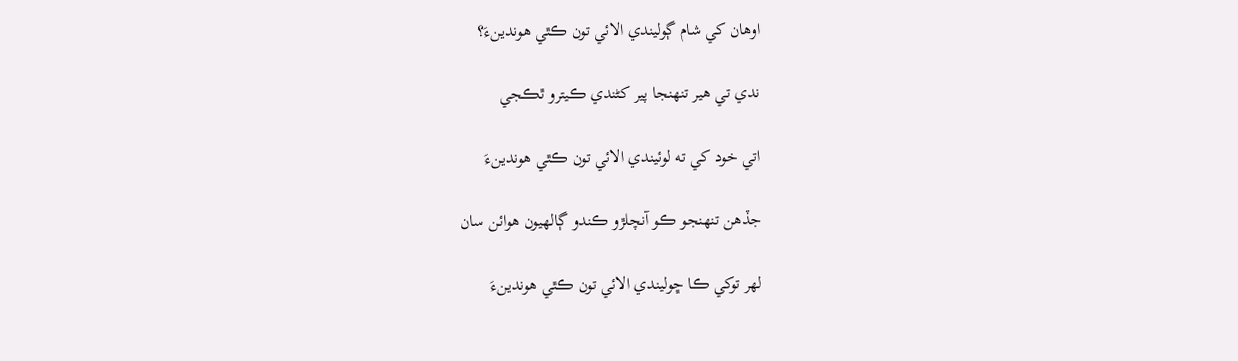اوهان کي شام ڳوليندي الائي تون ڪٿي هوندينءَ؟

ندي تي هير تنهنجا پير کڻندي ڪيترو ٿڪجي

اتي خود کي ته لوئيندي الائي تون ڪٿي هوندينءَ

جڏهن تنهنجو ڪو آنچلڙو ڪندو ڳالهيون هوائن سان

لهر توکي ڪا ڇوليندي الائي تون ڪٿي هوندينءَ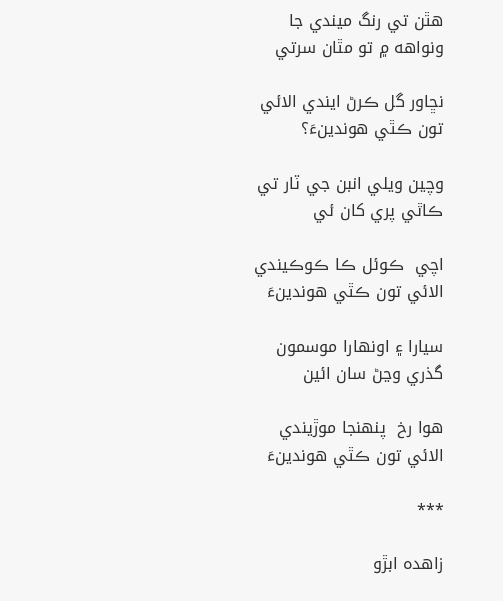هٿن تي رنگ ميندي جا ونواهه ۾ تو مٿان سرتي

نڇاور گل ڪرڻ ايندي الائي تون ڪٿي هوندينءَ؟

وچين ويلي انبن جي ٽار تي ڪاٿي پري کان ئي

اچي  ڪوئل ڪا ڪوڪيندي الائي تون ڪٿي هوندينءَ

سيارا ۽ اونهارا موسمون گذري وڃڻ سان ائين

هوا رخ  پنهنجا موڙيندي الائي تون ڪٿي هوندينءَ

***

زاهده ابڙو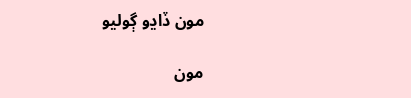مون ڏاڍو ڳوليو

مون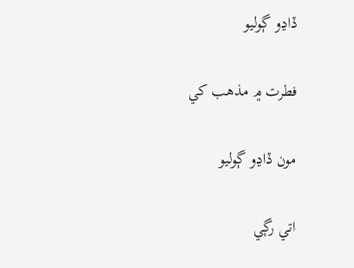ڏاڍو ڳوليو

فطرت ۾ مذھب کي

مون ڏاڍو ڳوليو

اتي رڳي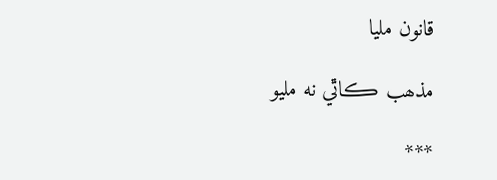قانون مليا

مذھب ڪاٿي نه مليو

***